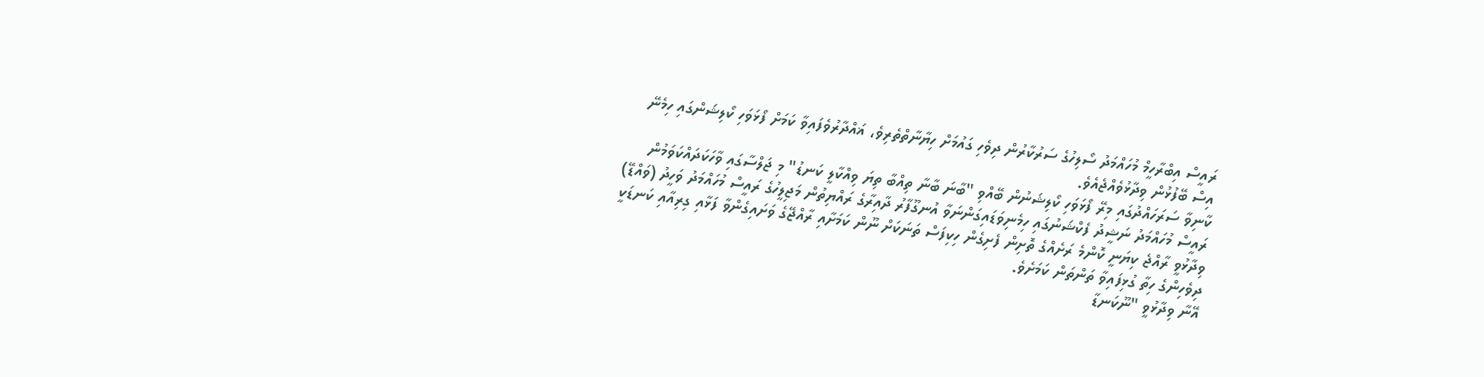ރައީސް އިބްރާހީމް މުހައްމަދު ސޯލިހުގެ ސަރުކާރުން ދިވެހި ގައުމަށް ހިޔާނާތްތެރިވެ، ޣައްދާރުވެފައިވާ ކަމަށް ފޯޅަވަހި ކޯލިޝަންގައި ހިމެނޭ އިސް ބޭފުޅުން ވިދާޅުވެއްޖެއެވެ.
ކާނިވާ ސަރަހައްދުގައި މިރޭ ފޯޅަވަހި ކޯލިޝަނުން ބޭއްވި "ބާނަ ބާނާ ތިއްބާ ތިޔަ ވިއްކާލީ ކަނޑު" މި ޖަލްސާގައި ވާހަކަދައްކަވަމުން ރައީސް މުހައްމަދު ނަޝީދު ފެކްޝަނުގައި ހިމެނިވަޑައިގަންނަވާ އުނގޫފާރު ދާއިރާގެ ރައްޔިތުން މަޖިލީހުގެ ރައީސް މުހައްމަދު ވަހީދު (ވައްޑޭ) ވިދާޅުވީ ރާއްޖެ ކިޔަނީ ކޮންމެ ރަށެއްގެ ތޮށިން ފެށިގެން ހިކިފަސް ތަނަކަށް ނޫން ކަމަށާއި ރާއްޖޭގެ ވަށައިގެންވާ ފަޅާއި ގިރިއާއި ކަނޑަކީ ދިވެހިންގެ ހިތާ ގުޅިފައިވާ ތަންތަން ކަމަށެވެ.
އޭނާ ވިދާޅުވީ "ނޫކަނޑާ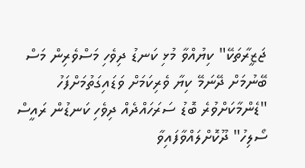ޖަޒީރާތަކޭ" ކިޔުއްވާ މުޅި ކަނޑު ދިވެހި މަސްވެރިން މަސް ބޭނުމަށް ދޭނަމޭ ކިޔާ ވެރިކަމަށް ވަޑައިގަތުމަށްފަހު "ޑެންމާކަށްވުރެ ބޮޑު ސަރަހައްދެއް ދިވެހި ކަނޑުން ރައީސް ސޯލިހު" ދޫކޮށްލައްވާފައިވާ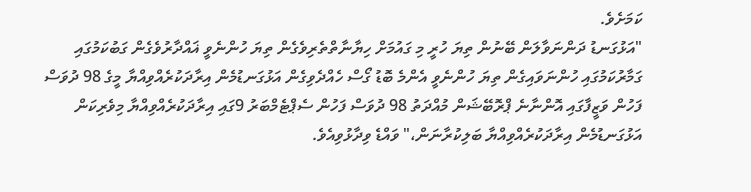ކަމަށެވެ.
"އަޅުގަނޑު ދަންނަވާލަން ބޭނުން ތިޔަ ހުރީ މި ގައުމަށް ހިޔާނާތްތެރިވެގެން ތިޔަ ހުންނެވީ ޣައްދާރުވެގެން ގަބުކަމުގައި ގަމާރުކަމުގައި ހުންނަވައިގެން ތިޔަ ހުންނެވީ އެންމެ ބޮޑު ގޯސް ހެއްދެވިގެން އަޅުގަނޑުމެން އިރާދަކުރެއްވިއްޔާ މީގެ 98 ދުވަސް ފަހުން ވަޒީފާގައި އޮންނާނެ ޕްރޮބޭޝަން މުއްދަތު 98 ދުވަސް ފަހުން ސެޕްޓެމްބަރު 9ގައި އިރާދަކުރެއްވިއްޔާ މިވެރިކަން އަޅުގަނޑުމެން އިރާދަކުރެއްވިއްޔާ ބަލިކުރާނަން،" ވައްޑެ ވިދާޅުވިއެވެ.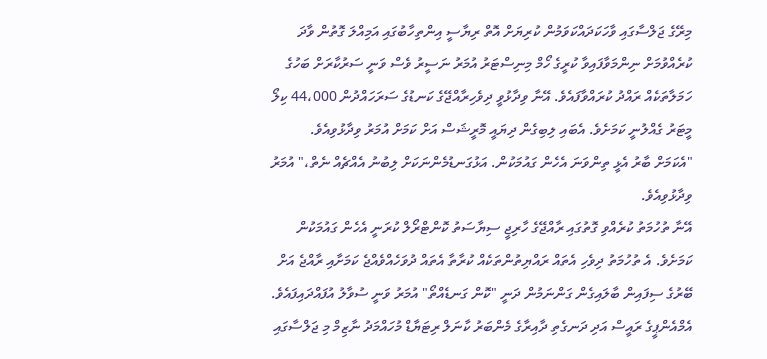މިރޭގެ ޖަލްސާގައި ވާހަކަދައްކަވަމުން ކުރިޔަށް އޮތް ރިޔާސީ އިންތިހާބުގައި އަމިއްލަ ގޮތުން ވާދަ ކުރެއްވުމަށް ނިންމަވާފައިވާ ކުރީގެ ހޯމް މިނިސްޓަރު އުމަރު ނަސީރު ވެސް ވަނީ ސަރުކާރަށް ބަހުގެ ހަމަލާތަކެއް ރައްދު ކުރައްވާފައެވެ. އޭނާ ވިދާޅުވީ ދިވެހިރާއްޖޭގެ ކަނޑުގެ ސަރަހައްދުން 44،000 ކިލޯ މީޓަރު ގެއްލުނީ ކަމަށެވެ. އެބައި ލިބިގެން ދިޔައީ މޮރީޝަސް އަށް ކަމަށް އުމަރު ވިދާޅުވިއެވެ.
"އެކަމަށް ބާރު އެޅީ ތިންވަނަ އެހެން ގައުމަކުން. އަޅުގަނޑުމެންނަކަށް ލިބުނު އެއްޗެއް ނެތް،" އުމަރު ވިދާޅުވިއެވެ.
އޭނާ ތުހުމަތު ކުރެއްވި ގޮތުގައި ރާއްޖޭގެ ހާރިޖީ ސިޔާސަތު ކޮންޓްރޯލް ކުރަނީ އެހެން ގައުމަކުން ކަމަށެވެ. އެ ތުހުމަތު ދިވެހި އެތައް ރައްޔިތުންތަކެއް ކުރާތާ އެތައް ދުވަހެއްވެއްޖެ ކަމަށާއި ރާއްޖެ އަށް ބޭރުގެ ސިފައިން ބާލައިގެން ގަންނަމުން ދަނީ "ކޮން ގަނޑެއްތޯ" އުމަރު ވަނީ ސުވާލު އުފައްދައިފައެވެ.
އެމްއެންޕީގެ ރައީސް އަދި ދަނގެތި ދާއިރާގެ މެންބަރު ކާނަލް ރިޓަޔާޑް މުހައްމަދު ނާޒިމް މި ޖަލްސާގައި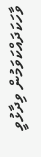ވާހަކަދައްކަވަމުން ވިދާޅުވީ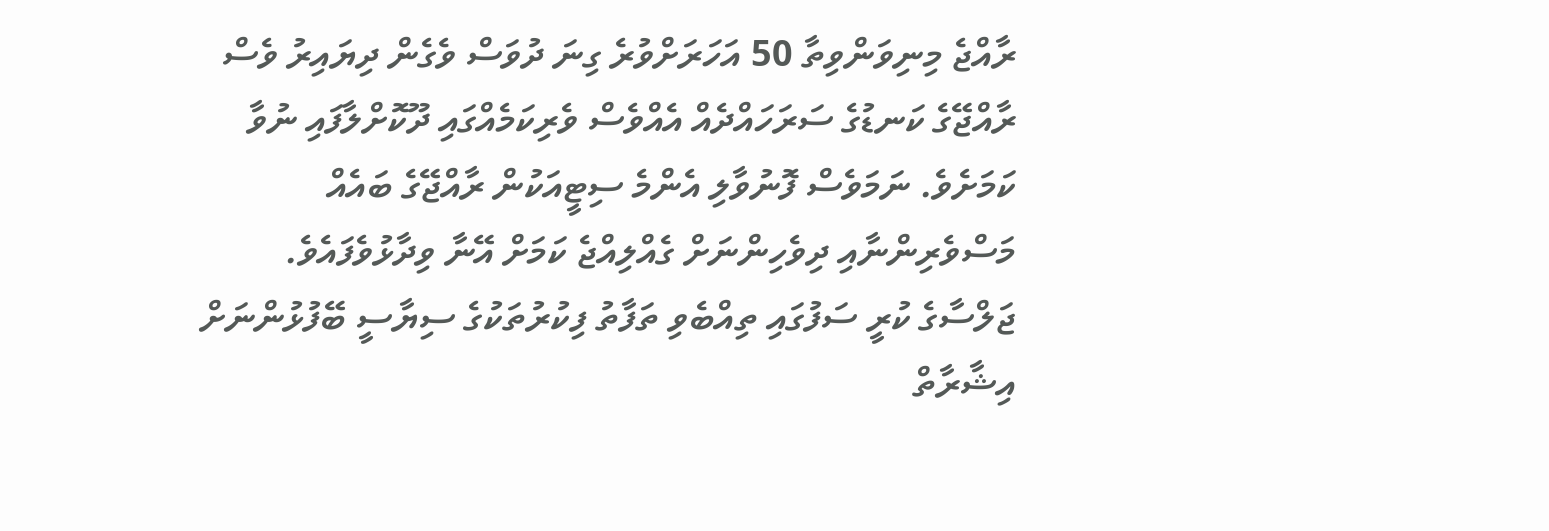ރާއްޖެ މިނިވަންވިތާ 50 އަހަރަށްވުރެ ގިނަ ދުވަސް ވެގެން ދިޔައިރު ވެސް ރާއްޖޭގެ ކަނޑުގެ ސަރަހައްދެއް އެއްވެސް ވެރިކަމެއްގައި ދޫކޮށްލާފައި ނުވާ ކަމަށެވެ. ނަމަވެސް ފޮނުވާލި އެންމެ ސިޓީއަކުން ރާއްޖޭގެ ބައެއް މަސްވެރިންނާއި ދިވެހިންނަށް ގެއްލިއްޖެ ކަމަށް އޭނާ ވިދާޅުވެފައެވެ.
ޖަލްސާގެ ކުރީ ސަފުގައި ތިއްބެވި ތަފާތު ފިކުރުތަކުގެ ސިޔާސީ ބޭފުޅުންނަށް އިޝާރާތް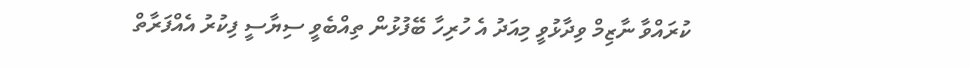ކުރައްވާ ނާޒިމް ވިދާޅުވީ މިއަދު އެ ހުރިހާ ބޭފުޅުން ތިއްބެވީ ސިޔާސީ ފިކުރު އެއްފަރާތް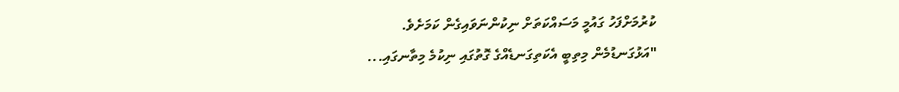ކުރުމަށްފަހު ގައުމީ މަސައްކަތަށް ނިކުންނަވައިގެން ކަމަށެވެ.
"އަޅުގަނޑުމެން މިތިބީ އެކަތިގަނޑެއްގެ ގޮތުގައި ނިކުމެ މިތާނގައި...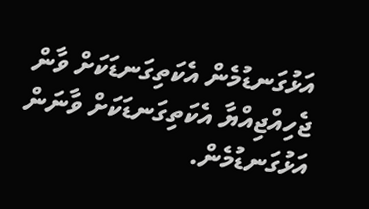އަޅުގަނޑުމެން އެކަތިގަނޑަކަށް ވާން ޖެހިއްޖިއްޔާ އެކަތިގަނޑަކަށް ވާނަން އަޅުގަނޑުމެން.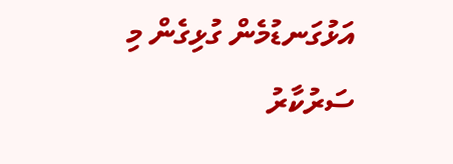އަޅުގަނޑުމެން ގުޅިގެން މި ސަރުކާރު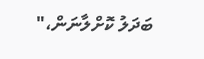ބަދަލު ކޮށްލާނަން،"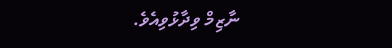ނާޒިމް ވިދާޅުވިއެވެ.